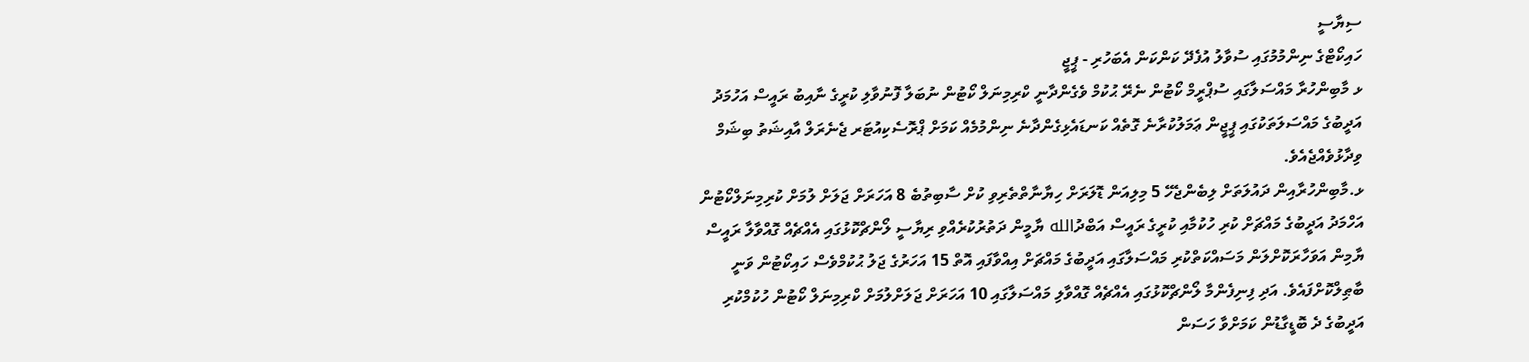ސިޔާސީ
ހައިކޯޓްގެ ނިންމުމުގައި ސުވާލު އުފެދޭ ކަންކަން އެބަހުރި - ޕީޖީ
ޅ މާބިންހުރާ މައްސަލާގައި ސުޕްރީމް ކޯޓުން ނެރޭ ޙުކުމް ވެގެންދާނީ ކްރިމިނަލް ކޯޓުން ނުބަލާ ފޮނުވާލި ކުރީގެ ނާއިބު ރައީސް އަހުމަދު އަދީބުގެ މައްސަލަތަކުގައި ޕީޖީން ޢަމަލުކުރާނެ ގޮތެއް ކަނޑައެޅިގެންދާނެ ނިންމުމެއް ކަމަށް ޕްރޮސެކިއުޓަރ ޖެނެރަލް އާއިޝަތު ބިޝަމް ވިދާޅުވެއްޖެއެވެ.
ޅ.މާބިންހުރާއިން ދައުލަތަށް ލިބެންޖެހޭ 5 މިލިއަން ޑޮލަރަށް ހިޔާނާތްތެރިވި ކުށް ސާބިތުބެ 8 އަހަރަށް ޖަލަށް ލުމަށް ކުރިމިނަލްކޯޓުން އަހްމަދު އަދީބުގެ މައްޗަށް ކުރި ހުކުމާއި ކުރީގެ ރައީސް އަބްދުالله ޔާމީން ދަތުރުކުރެއްވި ރިޔާސީ ލޯންޗްކޮޅުގައި އެއްޗެއް ގޮއްވާލާ ރައީސް ޔާމިން އަވަހާރަކޮށްލަން މަސައްކަތްކުރި މައްސަލާގައި އަދީބުގެ މައްޗަށް އިއްވާފައި އޮތް 15 އަހަރުގެ ޖަލު ޙުކުމްވެސް ހައިކޯޓުން ވަނީ ބާޠިލްކޮށްފައެވެ. އަދި ފިނިފެންމާ ލޯންޗްކޮޅުގައި އެއްޗެއް ގޮއްވާލި މައްސަލާގައި 10 އަހަރަށް ޖަލަށްލުމަށް ކްރިމިނަލް ކޯޓުން ހުކުމްކުރި އަދީބުގެ ދެ ބޮޑީގާޑުން ކަމަށްވާ ހަސަން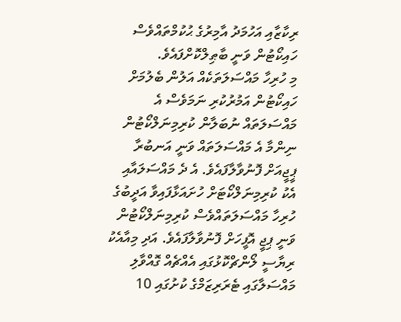ރިކާޒާއި އަހުމަދު އާމިރުގެ ޙުކުމްތައްވެސް ހައިކޯޓުން ވަނީ ބާޠިލްކޮށްފައެވެ.
މި ހުރިހާ މައްސަލަތަކެއް އަލުން ބެލުމަށް ހައިކޯޓުން އަމުރުކުރި ނަމަވެސް އެ މައްސަލަތައް ނުބަލާން ކުރިމިނަލްކޯޓުން ނިންމާ އެ މައްސަލަތައް ވަނީ އަނބުރާ ޕީޖީއަށް ފޮނުވާލާފައެވެ. އެ ދެ މައްސަލައާއި އެކު ކުރިމިނަލްކޯޓަށް ހުށައަޅާފައިވާ އަދީބުގެ ހުރިހާ މައްސަލަތައްވެސް ކުރިމިނަލްކޯޓުން ވަނީ ޕިޖީ އޮފީހަށް ފޮނުވާލާފައެވެ. އަދި މިއާއެކު ރިޔާސީ ލޯންޗްކޮޅުގައި އެއްޗެއް ގޮއްވާލި މައްސަލާގައި ޓެރަރިޒަމްގެ ކުށުގައި 10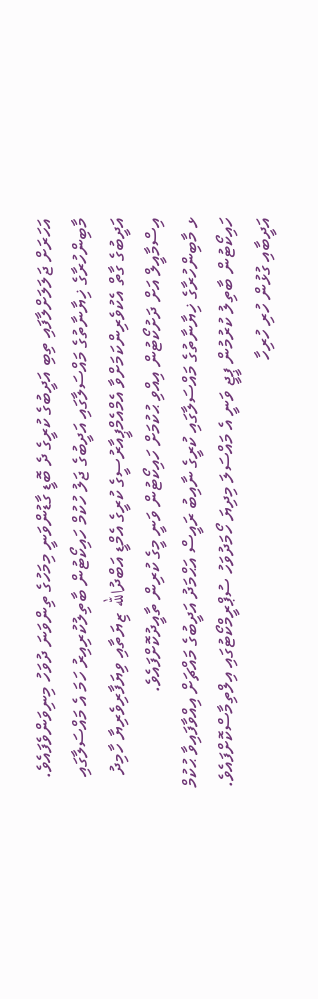އަހަރަށް ޖަލަލަށްލާފައި ތިބި އަދީބުގެ ކުރީގެ ދެ ބޮޑީ ގާޑުންވަނީ މިމަހުގެ ތިންވަނަ ދުވަހު މިނިވަންވެފައެވެ.
މާބިންހުރާގެ ޚިޔާނާތުގެ މައްސަލާގައި އަދީބުގެ ޖަލު ހުކުމް ހައިކޯޓުން ބާތިލުކުރިއިރު ހަމަ އެ މައްސަލާގައި އަދީބުގެ ގާތް އެކުވެރިންކަމަށްވާ އެމްއެމްޕީއާރުސީގެ ކުރީގެ އެމްޑީ އަބްދުالله ޒިޔަތާއި ވިޔަފާރިވެރިޔާ ހާމިދު އިސްމާއީލް އަށް ދަށުކޯޓުން އިއްވި ޙުކުމަށް ހައިކޯޓުން ވަނީ މީގެ ކުރިން ތާއީދުކޮށްފައެވެ.
ޅ މާބިންހުރާގެ ޚިޔާނާތުގެ މައްސަލާގައި ކުރީގެ ނާއިބު ރައީސް އަޙްމަދު އަދީބުގެ މައްޗަށް އިއްވާފައިވާ ޙުކުމް ހައިކޯޓުން ބާތިލު ކުރުމުން ޕީޖީ ވަނީ އެ މައްސަލަ މިދިޔަ ހޯމަދުވަހު ސުޕްރީމްކޯޓުގައި އިލްތިމާސްކޮށްފައެވެ.
އަދީބާއި ގުޅުން ހުރި ހުރިހާ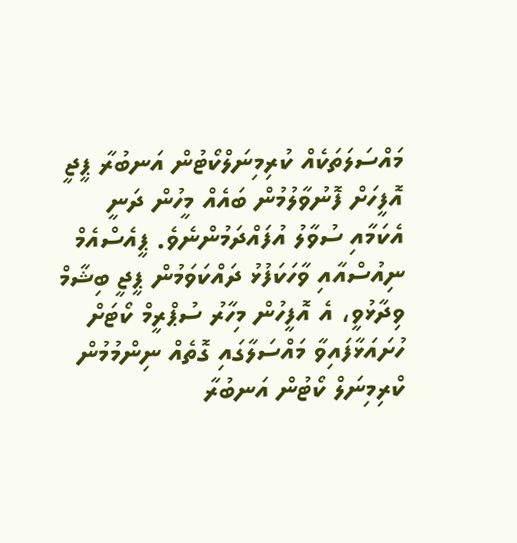މައްސަލަތަކެއް ކުރިމިނަލްކޯޓުން އަނބުރާ ޕީޖީ އޮފީހަށް ފޮނުވާލުމުން ބައެއް މީހުން ދަނީ އެކަމާއި ސުވާލު އުފައްދަމުންނެވެ. ޕީއެސްއެމް ނިއުސްއާއި ވާހަކަފުޅު ދައްކަވަމުން ޕީޖީ ބިޝާމް ވިދާޅުވީ، އެ އޮފީހުން މިހާރު ސުޕްރީމް ކޯޓަށް ހުށައަޅާފައިވާ މައްސަލާގައި ގޮތެއް ނިންމުމުން ކްރިމިނަލް ކޯޓުން އަނބުރާ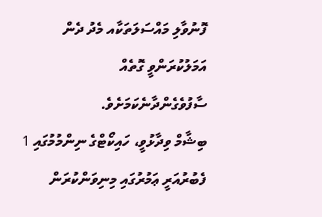ފޮނުވާލި މައްސަލަތަކާއ މެދު ދެން އަމަލުކުރަންވީ ގޮތެއް ސާފުވެގެންދާނެކަމަށެވެ.
ބިޝާމް ވިދާޅުވީ، ހައިކޯޓްގެ ނިންމުމުގައި 1 ފެބުރުއަރީ ޢަމުރުގައި މިނިވަންކުރަން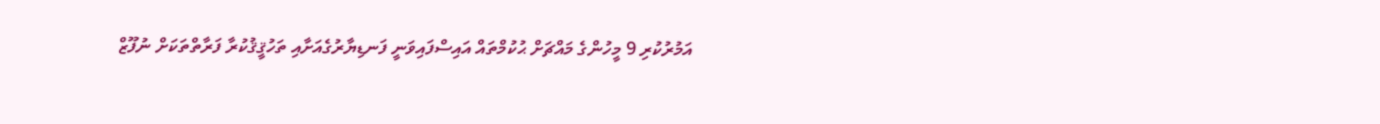އަމުރުކުރި 9 މީހުންގެ މައްޗަށް ޙުކުމްތައް އައިސްފައިވަނީ ފަނޑިޔާރުގެއަށާއި ތަހުޤީޤުކުރާ ފަރާތްތަކަށް ނުފޫޒް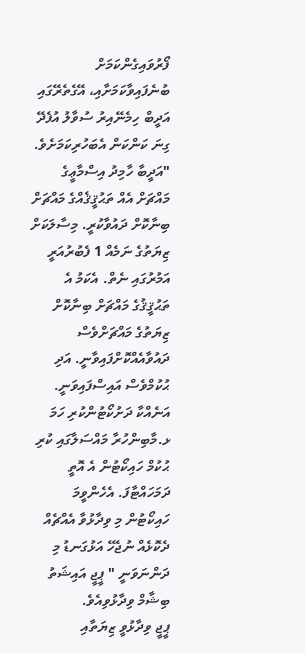ފޯރުވައިގެންކަމަށް ބުނެފައިވާކަމަށާއި، އޭގެތެރޭގައި އަދީބް ހިމެނޭއިރު ސުވާލު އުފެދޭ ގިނަ ކަންކަން އެބަހުރިކަމަށެވެ.
"އަދީބާ ހާމިދު އިސްމާޢީގެ މައްޗަށް އެއް ތަޙުޤީޤެއްގެ މައްޗަށް ބިނާކޮށް ދައުވާކުރީ. މިސާލަކަށް ޒިޔަތުގެ ނަމެއް 1 ފެބުރުއަރީ އަމުރުގައި ނެތް. އެކަމު އެ ތަޙުޤީޤުގެ މައްޗަށް ބިނާކޮށް ޒިޔަތުގެ މައްޗަށްވެސް ދައުވާއެއްކޮށްފައިވާނީ. އަދި ޙުކުމްވެސް އައިސްފައިވަނީ. އަނެއްކާ ދަށުކޯޓުންކުރި ހަމަ ޅ.މާބިންހުރާ މައްސަލާގައި ކުރި ޙުކުމް ހައިކޯޓުން އެ އޮތީ ދަމަހައްޓާފަ. އެހެންވީމަ ހައިކޯޓުން މި ވިދާޅުވާ އެއްޗެއް ދެކޮޅެއް ނުޖެހޭ އަޅުގަނޑު މި ދަންނަވަނީ " ޕީޖީ އައިޝަތު ބިޝާމް ވިދާޅުވިއެވެ.
ޕީޖީ ވިދާޅުވީ ޒިޔަތާއި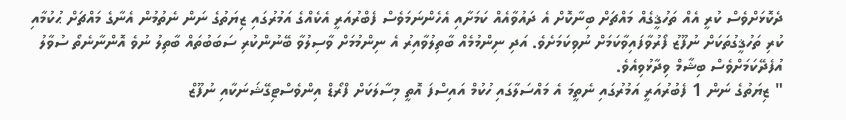ދެކޮޅަށްވެސް ކުރީ އެއް ތަހުޤީގެއް މައްޗަށް ބިނާކޮށް އެ ދައުވާއެއް ކަމަށާއި އެހެންނަމަވެސް ފެބްރުއަރީ އެކެއްގެ އަމުރުގައި ޒިޔަތުގެ ނަން ނެތުމުން އެނާގެ މައްޗަށް ޙުކުމާއި ކުރި ތަހުޤީގުތަކަށް ނުފޫޒު ފޯރުވާފައިވާކަމަށް ނުވިކަމަށެވެ. އަދި ނިންމުމެއް ބާތިލުވާއިރު އެ ނިންމުމަށް ވާސިލުވާ ބޭނުންކުރި ސަބަބުތައް ބާތިލު ނުވެ އޮންނާނެތޯ ސުވާލު އުފެދޭކަމަށްވެސް ބިޝާމް ވިދާޅުވިއެވެ.
" ޒިޔަތުގެ ނަން 1 ފެބުރުއަރީ އަމުރުގައި ނެތީމަ އެ މައްސަލާގައި ހުކުމް އައިސްފަ އޮތީ މިސާލަކަށް ފްރޯޑް އިންވެސްޓިގޭޝަނަކާއި ނުފޫޒް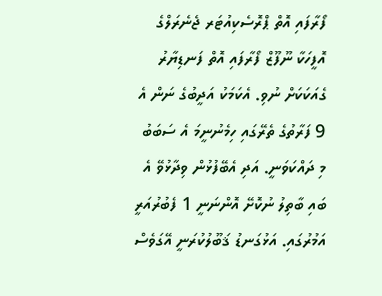ފޯރާފައި އޮތް ޕްރޮސެކިއުޓަރ ޖެނެރަލްގެ އޮފީހަކާ ނޫފޫޒް ފޯރާފައި އޮތް ފަނޑިޔާރު ގެއަކަކަށް ނުވި. އެކަމަކު އަދީބުގެ ނަން އެ 9 ފަރާތުގެ ތެރޭގައި ހިމެނުނީމަ އެ ސަބަބު މި ދައްކަވަނީ. އަދި އެބޭފުޅުން ވިދާޅުވޭ އެ ބައި ބާތިލު ނުކޮށޭ އޮންނަނީ 1 ފެބުރުއަރީ އަމުރުގައި. އަޅުގަނޑު ޤަބޫލުކުރަނީ އޭގަވެސް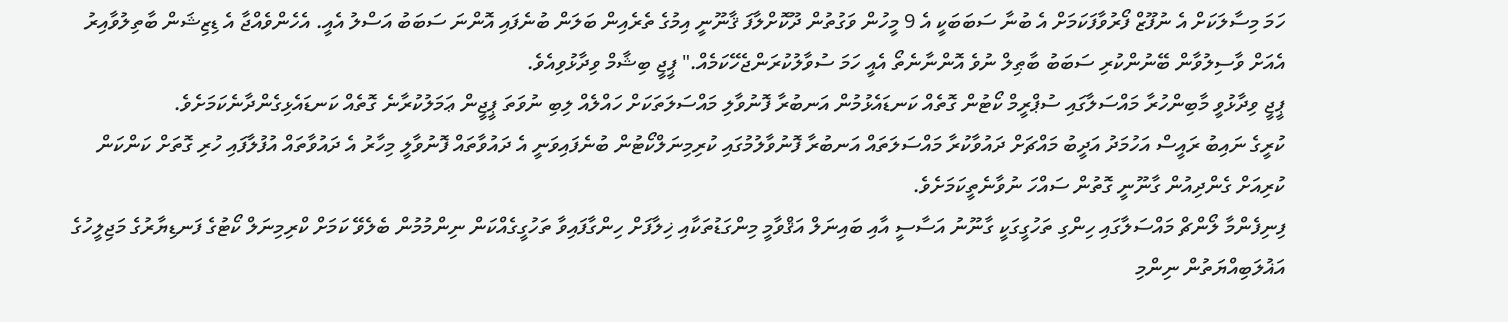ހަމަ މިސާލަކަށް އެ ނުފޫޒް ފޯރުވާފަކަމަށް އެ ބުނާ ސަބަބަކީ އެ 9 މީހުން ވަގުތުން ދޫކޮށްލާފަ ޤާނޫނީ އިމުގެ ތެރެއިން ބަލަން ބުނެފައި އޮންނަ ސަބަބު އަސްލު އެއީ. އެހެންވެއްޖާ އެ ޑިޒިޝަން ބާތިލުވާއިރު އެއަށް ވާސިލުވާން ބޭނުންކުރި ސަބަބު ބާޠިލް ނުވެ އޮންނާނެތޯ އެއީ ހަމަ ސުވާލުކުރަންޖެހޭކަމެއް." ޕީޖީ ބިޝާމް ވިދާޅުވިއެވެ.
ޕީޖީ ވިދާޅުވީ މާބިންހުރާ މައްސަލާގައި ސުޕްރީމް ކޯޓުން ގޮތެއް ކަނޑައެޅުމުން އަނބުރާ ފޮނުވާލި މައްސަލަތަކަށް ހައްލެއް ލިބި ނުވަތަ ޕީޖީން ޢަމަލުކުރާނެ ގޮތެއް ކަނޑައެޅިގެންދާނެކަމަށެވެ.
ކުރީގެ ނައިބު ރައީސް އަހުމަދު އަދީބު މައްޗަށް ދައުވާކުރާ މައްސަލަތައް އަނބުރާ ފޮނުވާލުމުގައި ކުރިމިނަލްކޯޓުން ބުނެފައިވަނީ އެ ދައުވާތައް ފޮނުވާލީ މިހާރު އެ ދައުވާތައް އުފުލާފައި ހުރި ގޮތަށް ކަންކަން ކުރިއަށް ގެންދިއުން ގާނޫނީ ގޮތުން ސައްހަ ނުވާނެތީކަމަށެވެ.
ފިނިފެންމާ ލޯންޗް މައްސަލާގައި ހިންގި ތަހުގީގަކީ ގާނޫނު އަސާސީ އާއި ބައިނަލް އަޤްވާމީ މިންގަޑުތަކާއި ޚިލާފަށް ހިންގާފައިވާ ތަހުގީގެއްކަން ނިންމުމުން ބެލެވޭ ކަމަށް ކްރިމިނަލް ކޯޓުގެ ފަނޑިޔާރުގެ މަޖިލީހުގެ އަޣުލަބިއްޔަތުން ނިންމި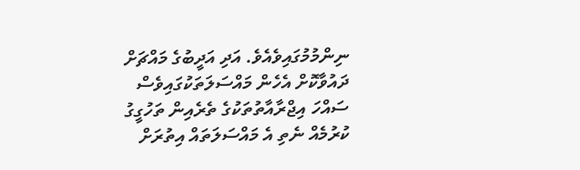ނިންމުމުގައިވެއެވެ. އަދި އަދީބުގެ މައްޗަށް ދައުވާކޮށް އެހެން މައްސަލަތަކުގައިވެސް ސައްހަ އިޖްރާއާތުތަކުގެ ތެރެއިން ތަހުގީގު ކުރުމެއް ނެތި އެ މައްސަލަތައް އިތުރަށް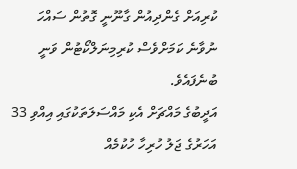ކުރިއަށް ގެންދިއުން ގާނޫނީ ގޮތުން ސައްހަ ނުވާނެ ކަމަށްވެސް ކުރިމިނަލްކޯޓުން ވަނީ ބުނެފައެވެ.
އަދީބުގެ މައްޗަށް އެކި މައްސަލަތަކުގައި އިއްވި 33 އަހަރުގެ ޖަލު ހުރިހާ ހުކުމެއް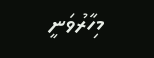މިހާރުވަނީ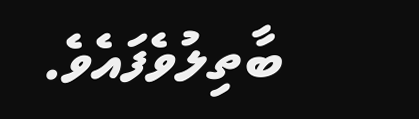ބާތިލުވެފައެވެ.